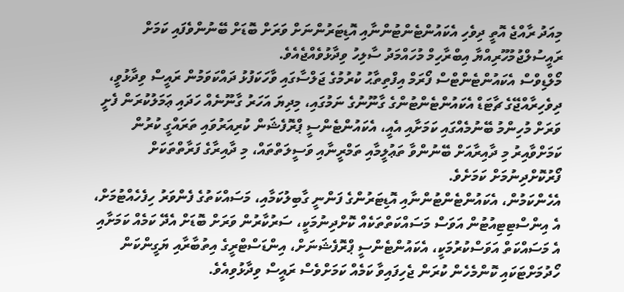މިއަދު ރާއްޖެ އޮތީ ދިވެހި އެކައުންޓެންޓުންނާއި އޮޑިޓަރުންނަށް ވަރަށް ބޮޑަށް ބޭނުންވެފައި ކަމަށް ރައީސުލްޖުމުހޫރިއްޔާ އިބްރާހިމް މުހައްމަދު ސާލިހު ވިދާޅުވެއްޖެއެވެ.
މޯލްޑިވްސް އެކައުންޓެންޓްސް ފޯރަމް އިފްތިތާޙު ކުރުމުގެ ޖަލްސާގައި ވާހަކަފުޅު ދައްކަވަމުން ރައީސް ވިދާޅުވީ، ދިވެހިރާއްޖޭގެ ޗާޓަޑް އެކައުންޓެންޓުންގެ ގާނޫނުގެ ނަމުގައި، މިދިޔަ އަހަރު ގާނޫނެއް ހަދައި ޢަމަލުކުރަން ފެށީ ވަރަށް މުހިންމު ބޭނުމެއްގައި ކަމަށާއި އެއީ، އެކައުންޓެންސީ ޕްރޮފެޝަން ކުރިއަރުވައި ތަރައްގީ ކުރުން ކަމަށްވާއިރު މި ދާއިރާއަށް ބޭނުންވާ ތަޢުލީމާއި ތަމްރީނާއި ވަސީލަތްތައް، މި ދާއިރާގެ ފަރާތްތަކަށް ފޯރުކޮށްދިނުމަށް ކަމަށެވެ.
އެހެންކަމުން، އެކައުންޓެންޓުންނާއި އޮޑިޓަރުންގެ ފަންނީ ގާބިލުކަމާއި، މަސައްކަތުގެ ފެންވަރު ހިފެހެއްޓުމަށް، އެ އިންސްޓިޓިއުޓުން އަވަސް މަސައްކަތްތަކެއް ކޮށްދިނުމަކީ، ސަރުކާރުން ވަރަށް ބޮޑަށް އެދޭ ކަމެއް ކަމަށާއި އެ މަސައްކަތް އަވަސްކުރުމަކީ، އެކައުންޓެންސީ ޕްރޮފެޝަނަށް، އިންޑަސްޓްރީގެ އިތުބާރާއި ޔަގީންކަން ހޯދުމަށްޓަކައި ކޮންމެހެން ކުރަން ޖެހިފައިވާ ކަމެއް ކަމަށްވެސް ރައީސް ވިދާޅުވިއެވެ.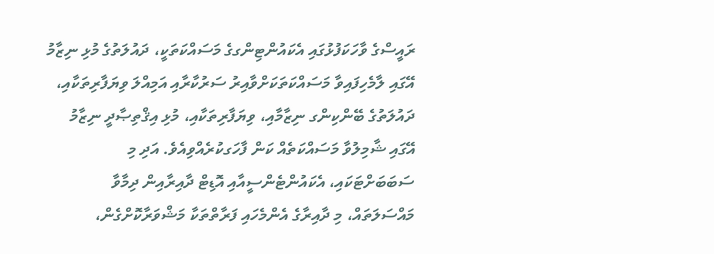ރައީސްގެ ވާހަކަފުޅުގައި އެކައުންޓިންގގެ މަސައްކަތަކީ، ދައުލަތުގެ މުޅި ނިޒާމު އޭގައި ލާމެހިފައިވާ މަސައްކަތަކަށްވާއިރު ސަރުކާރާއި އަމިއްލަ ވިޔަފާރިތަކާއި، ދައުލަތުގެ ބޭންކިންގ ނިޒާމާއި، ވިޔަފާރިތަކާއި، މުޅި އިޤްތިޞާދީ ނިޒާމު އޭގައި ޝާމިލުވާ މަސައްކަތެއް ކަން ފާހަގކުރެއްވިއެވެ. އަދި މި ސަބަބަށްޓަކައި، އެކައުންޓެންސީއާއި އޮޑިޓް ދާއިރާއިން ދިމާވާ މައްސަލަތައް، މި ދާއިރާގެ އެންމެހައި ފަރާތްތަކާ މަޝްވަރާކޮށްގެން،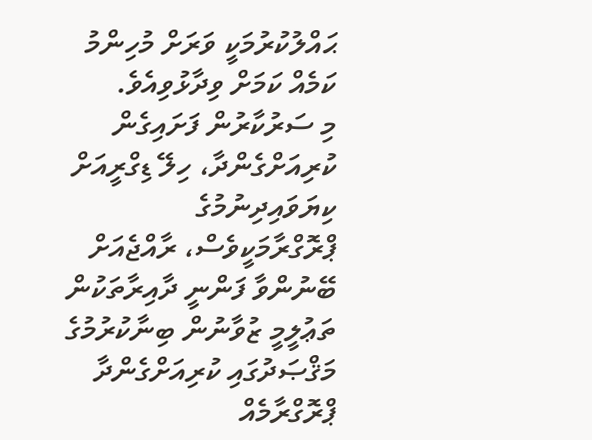ޙައްލުކުރުމަކީ ވަރަށް މުހިންމު ކަމެއް ކަމަށް ވިދާޅުވިއެވެ.
މި ސަރުކާރުން ފަށައިގެން ކުރިއަށްގެންދާ، ހިލޭ ޑިގްރީއަށް ކިޔަވައިދިނުމުގެ ޕްރޮގްރާމަކީވެސް، ރާއްޖެއަށް ބޭނުންވާ ފަންނީ ދާއިރާތަކުން ތަޢުލީމީ ޒުވާނުން ބިނާކުރުމުގެ މަޤްޞަދުގައި ކުރިއަށްގެންދާ ޕްރޮގްރާމެއް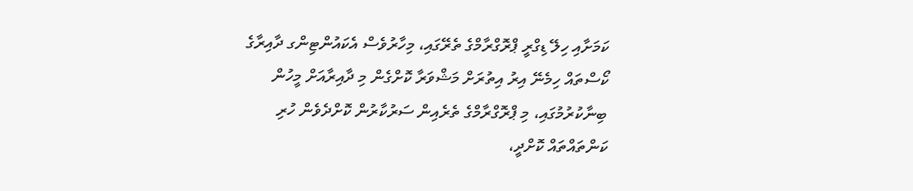ކަމަށާއި ހިލޭ ޑިގްރީ ޕްރޮގްރާމްގެ ތެރޭގައި، މިހާރުވެސް އެކައުންޓިންގ ދާއިރާގެ ކޯސްތައް ހިމެނޭ އިރު އިތުރަށް މަޝްވަރާ ކޮށްގެން މި ދާއިރާއަށް މީހުން ބިނާކުރުމުގައި، މި ޕްރޮގްރާމްގެ ތެރެއިން ސަރުކާރުން ކޮށްދެވެން ހުރި ކަންތައްތައް ކޮށްދީ،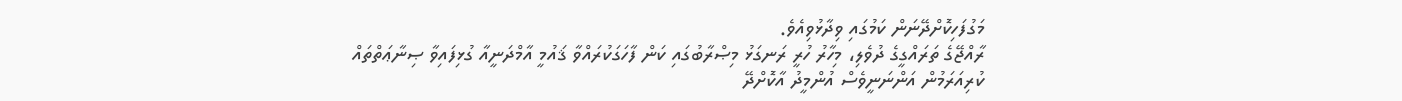މަގުފަހިކޮށްދޭނަން ކަމުގައި ވިދާޅުވިއެވެ.
ރާއްޖޭގެ ތަރައްގީގެ ދުވެލި، މިހާރު ހުރީ ރަނގަޅު މިޞްރާބުގައި ކަން ފާހަގަކުރައްވާ ޤައުމީ އާމްދަނީއާ ގުޅިފައިވާ ޞިނާޢަތްތައް ކުރިއަރަމުން އަންނަނީވެސް އުންމީދު އާކޮށްދޭ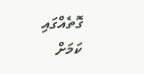ގޮތެއްގައި ކަމަށް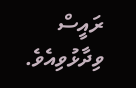ރައީސް ވިދާޅުވިއެވެ.